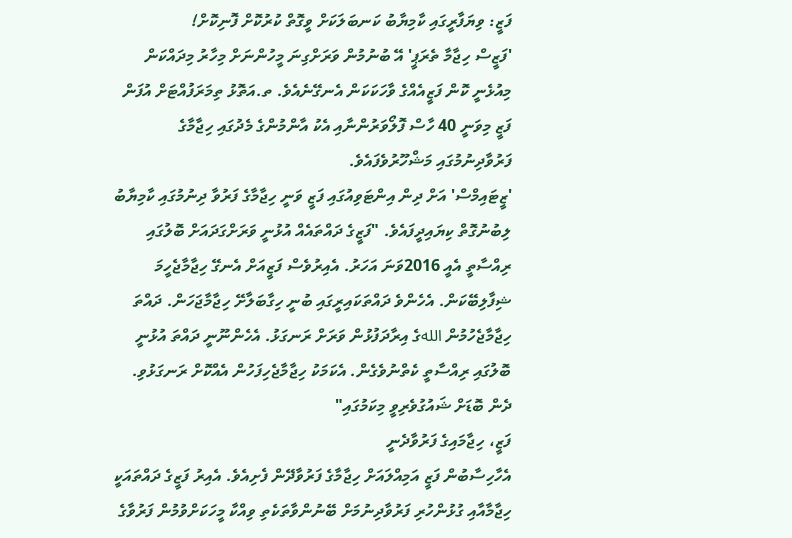ފަޒީ: ވިޔަފާރީގައި ކާމިޔާބު ކަނބަލަކަށް ވީގޮތް ކުރުކޮށް ފޮނިކޮށް!
'ފަޒީސް ހިޖާމާ ތެރަޕީ' އޭ ބުނުމުން ވަރަށްގިނަ މީހުންނަށް މިހާރު މިދައްކަން މިއުޅެނީ ކޮން ފަޒީއެއްގެ ވާހަކަކަން އެނގޭނެއެވެ. ތ.އަތޮޅު ތިމަރަފުއްޓަށް އުފަން ފަޒީ މިވަނީ 40 ހާސް ފޮލޯވަރުންނާއި އެކު އާންމުންގެ މެދުގައި ހިޖާމާގެ ފަރުވާދިނުމުގައި މަޝްހޫރުވެފައެވެ.
'ޒީޓައިމްސް' އަށް ދިން އިންޓަވިއުގައި ފަޒީ ވަނީ ހިޖާމާގެ ފަރުވާ ދިނުމުގައި ކާމިޔާބު ލިބުނުގޮތް ކިޔައިދީފައެވެ. "ފަޒީގެ ދައްތައެއް އުޅުނީ ވަރަށްގަދައަށް ބޮލުގައި ރިއްސާތީ އެއީ 2016ވަނަ އަހަރު. އެއިރުވެސް ފަޒީއަށް އެނގޭ ހިޖާމާޖެހީމަ ޝިފާލިބޭކަން. އެހެންވެ ދައްތަކައިރީގައި ބުނީ ހިގާބަލާށޭ ހިޖާމާޖަހަން. ދައްތަ ހިޖާމާޖެހުމުން اللهގެ އިރާދަފުޅުން ވަރަށް ރަނގަޅު. އެހެންނޫނީ ދައްތަ އުޅުނީ ބޮލުގައި ރިއްސާތީ ކެތްނުވެގެން. އެކަމަކު ހިޖާމާޖެހިފަހުން އެއްކޮށް ރަނގަޅުވި. ދެން ބޮޑަށް ޝައުގުވެރިވީ މިކަމުގައި"
ފަޒީ، ހިޖާމައިގެ ފަރުވާދެނީ
އެހާހިސާބުން ފަޒީ އަމިއްލައަށް ހިޖާމާގެ ފަރުވާދޭން ފެށިއެވެ. އެއިރު ފަޒީގެ ދައްތައަކީ ހިޖާމާއާއި ގުޅުންހުރި ފަރުވާދިނުމަށް ބޭނުންވާތަކެތި ވިއްކާ މީހަކަށްވުމުން ފަރުވާގެ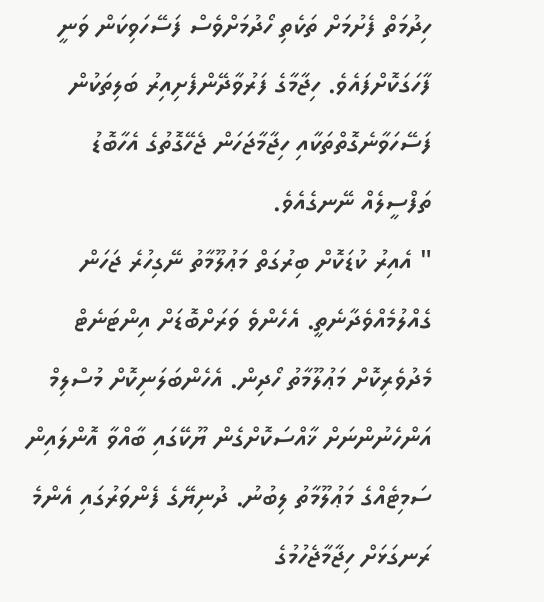ހިދުމަތް ފެށުމަށް ތަކެތި ހޯދުމަށްވެސް ފަސޭހަވިކަން ވަނީ ފާހަގަކޮށްފައެވެ. ހިޖާމާގެ ފަރުވާދޭންފެށިއިރު ބަލިތަކުން ފަސޭހަވާނެގޮތްތަކާއި ހިޖާމާޖަހަން ޖެހޭގޮތުގެ އެހާބޮޑު ތަފްސީލެއް ނޭނގެއެވެ.
" އެއިރު ކުޑަކޮށް ބިރުގަތް މަޢުލޫމާތު ނޭގިހުރެ ޖަހަން ގެއްލުމެއްވެދާނެތީ. އެހެންވެ ވަރަށްބޮޑަށް އިންޓަނެޓް މެދުވެރިކޮށް މަޢުލޫމާތު ހޯދިން. އެހެންބަލަނިކޮށް މުސްލިމް އަންހެނުންނަށް ޚާއްސަކޮށްގެން ޔޫކޭގައި ބާއްވާ އޮންލައިން ސަމިޓެއްގެ މަޢުލޫމާތު ލިބުނު. ދުނިޔޭގެ ފެންވަރުގައި އެންމެ ރަނގަޅަށް ހިޖާމާޖެހުމުގެ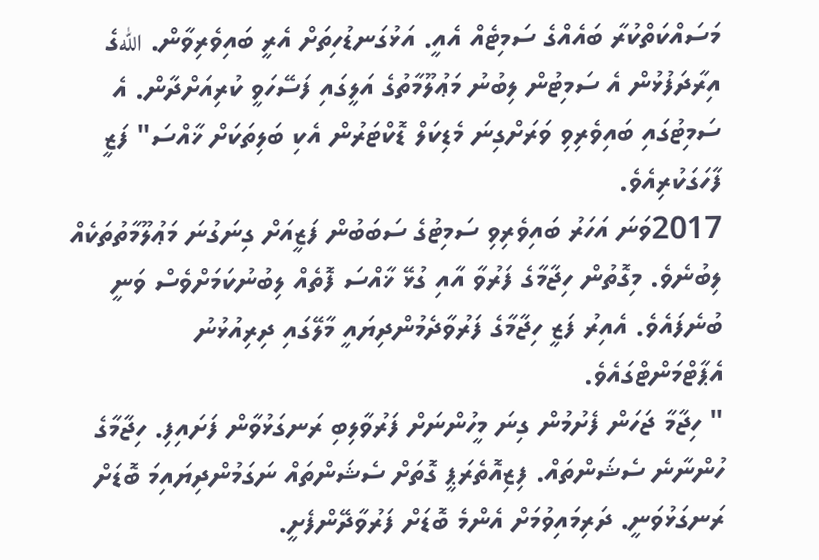މަސައްކަތްކުރާ ބައެއްގެ ސަމިޓެއް އެއީ. އަޅުގަނޑުހިތަށް އެރީ ބައިވެރިވާން. اللهގެ އިރާދަފުޅުން އެ ސަމިޓުން ލިބުނު މަޢުލޫމާތުގެ އަލީގައި ފަސޭހަވީ ކުރިއަށްދާން. އެ ސަމިޓުގައި ބައިވެރިވި ވަރަށްގިނަ މެޑިކަލް ޑޮކްޓަރުން އެކި ބަލިތަކަށް ޚާއްސަ" ފަޒީ ފާހަގަކުރިއެވެ.
2017ވަނަ އަހަރު ބައިވެރިވި ސަމިޓުގެ ސަބަބުން ފަޒީއަށް ގިނަގުނަ މަޢުލޫމާތުތަކެއް ލިބުނެވެ. މިގޮތުން ހިޖާމާގެ ފަރުވާ އާއި ގުޅޭ ޚާއްސަ ފޮތެއް ލިބުނުކަމަށްވެސް ވަނީ ބުނެފައެވެ. އެއިރު ފަޒީ ހިޖާމާގެ ފަރުވާދެމުންދިޔައީ މާލޭގައި ދިރިއުޅުނު އެޕާޓްމަންޓްގައެވެ.
" ހިޖާމާ ޖަހަން ފެށުމުން ގިނަ މީހުންނަށް ފަރުވާލިބި ރަނގަޅުވާން ފަށައިފި. ހިޖާމާގެ ހުންނާނެ ސެޝަންތައް. ފިޒިއޮތެރަޕީ ގޮތަށް ސެޝަންތައް ނަގަމުންދިޔައިމަ ބޮޑަށް ރަނގަޅުވަނީ. ދަރިމައިވުމަށް އެންމެ ބޮޑަށް ފަރުވާދޭންފެށީ.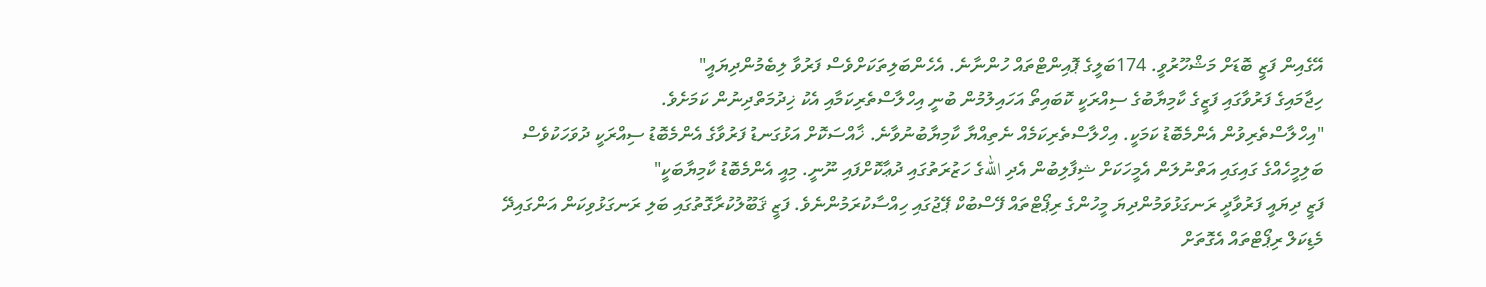އޭގެއިން ފަޒީ ބޮޑަށް މަޝްހޫރުވީ. 174ބަލީގެ ޕޮއިންޓްތައް ހުންނާނެ. އެހެންބަލިތަކަށްވެސް ފަރުވާ ލިބެމުންދިޔައީ"
ހިޖާމައިގެ ފަރުވާގައި ފަޒީގެ ކާމިޔާބުގެ ސިއްރަކީ ކޮބައިތޯ އަހައިލުމުން ބުނީ އިހްލާސްތެރިކަމާއި އެކު ޚިދުމަތްދިނުން ކަމަށެވެ.
"އިހްލާސްތެރިވުން އެންމެބޮޑު ކަމަކީ. އިހްލާސްތެރިކަމެއް ނެތިއްޔާ ކާމިޔާބުނުވާނެ. ޚާއްސަކޮށް އަޅުގަނޑު ފަރުވާގެ އެންމެބޮޑު ސިއްރަކީ ދުވަހަކުވެސް ބަލިމީހެއްގެ ގައިގައި އަތްނުލަން އެމީހަކަށް ޝިފާލިބުން އެދި اللهގެ ހަޒުރަތުގައި ދުޢާކޮށްފައި ނޫނީ. މިއީ އެންމެބޮޑު ކާމިޔާބަކީ"
ފަޒީ ދިޔައީ ފަރުވާދީ ރަނގަޅުވަމުންދިޔަ މީހުންގެ ރިޕޯޓްތައް ފޭސްބުކް ޕޭޖުގައި ހިއްސާކުރަމުންނެވެ. ފަޒީ ޤަބޫލުކުރާގޮތުގައި ބަލި ރަނގަޅުވިކަން އަންގައިދޭ މެޑިކަލް ރިޕޯޓްތައް އެގޮތަށް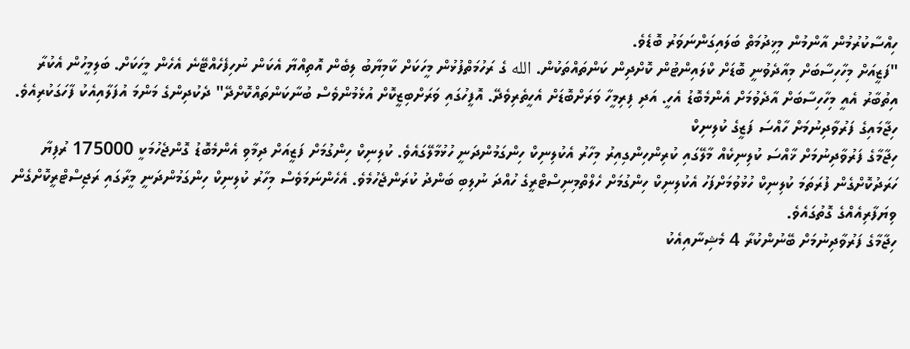ހިއްސާކުރުމުން އާންމުން މިޚިދުމަތް ބަލައިގަންނަވަރު ބޮޑެވެ.
"ފަޒީއަށް މިހާހިސާބަށް މިއާދެވުނީ ބޮޑަށް ކްލައިންޓުން ކޮށްދިން ކަންތައްތަކުން. الله ގެ ރަހުމަތްފުޅުން މީހަކަށް ކާމިޔާބު ލިބެން އޮތިއްޔާ އެކަން ނުހިފެހެއްޓޭނެ އެހެން މީހަކަށް. ބަލިމީހުން އެކުރާ އިތުބާރު އެއީ މިހާހިސާބަށް އާދެވުމަށް އެންމެބޮޑު އެހީ. އަދި ފިރިމީހާ ވަރަށްބޮޑަށް އެހީތެރިވެދޭ. އޮފީހުގައި ވަރަށްބިޒީކޮށް އުޅެމުންވެސް ބުނާކަންތައްކޮށްދޭ" ދެކުދިންގެ މަންމަ އުފަލާއިއެކު ފާހަގަކުރިއެވެ.
ހިޖާމައިގެ ފަރުވާދިނުމަށް ހާއްސަ ފަޒީގެ ކުލިނިކް
ހިޖާމާގެ ފަރުވާދިނުމަށް ޚާއްސަ ކުލިނިކެއް މާލޭގައި ކުރިންހިންގިއިރު މިހާރު އެކުލިނިކް ހިންގަމުންދަނީ ހުޅުމާލޭގައެވެ. ކުލިނިކް ހިންގުމަށް ފަޒީއަށް ދިމާވި އެންމެބޮޑު ގޮންޖެހުމަކީ 175000 ރުފިޔާ ހަރަދުކޮށްގެން ފުރަތަމަ ކުލިނިކް ހުޅުވުމަށްފަހު އެކުލިނިކް ހިންގުމަށް ހެލްތްމިނިސްޓްރީގެ ހުއްދަ ނުލިބި ބަންދު ކުރަންޖެހުމެވެ. އެހެންނަމަވެސް މިހާރު ކުލިނިކް ހިންގަމުންދަނީ މީރާގައި ރަޖިސްޓްރީކޮށްގެން ވިޔަފާރިއެއްގެ ގޮތުގައެވެ.
ހިޖާމާގެ ފަރުވާދިނުމަށް ބޭނުންކުރާ 4 މެޝިނާއިއެކު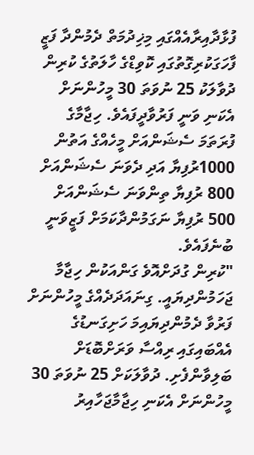ފުޅާދާއިރާއެއްގައި މިޚިދުމަތް ދެމުންދާ ފަޒީ ފާހަގަކުރިގޮތުގައި ކޮވިޑްގެ ހާލަތުގެ ކުރިން ދުވާލަކު 25 ނުވަތަ 30 މީހުންނަށް އެކަނި ވަނީ ފަރުވާދީފައެވެ. ހިޖާމާގެ ފުރަތަމަ ސެޝަންއަށް މީހެއްގެ އަތުން 1000ރުފިޔާ އަދި ދެވަނަ ސެޝަންއަށް 800 ރުފިޔާ ތިންވަނަ ސެޝަންއަށް 500 ރުފިޔާ ނަގަމުންދާކަމަށް ފަޒީވަނީ ބުނެފައެވެ.
"ކުރިން ގުދަށްއޮވެ ގަންއަކުން ހިޖާމާ ޖަހަމުންދިޔައީ. ގިނައަދަދެއްގެ މީހުންނަށް ފަރުވާ ދެމުންދިޔައިމަ ހަށިގަނޑުގެ އެއްބައިގައި ރިއްސާ ވަރަށްބޮޑަށް ބަލިވާންފެށި. ދުވާލަކަށް 25 ނުވަތަ 30 މީހުންނަށް އެކަނި ހިޖާމާޖަހާއިރު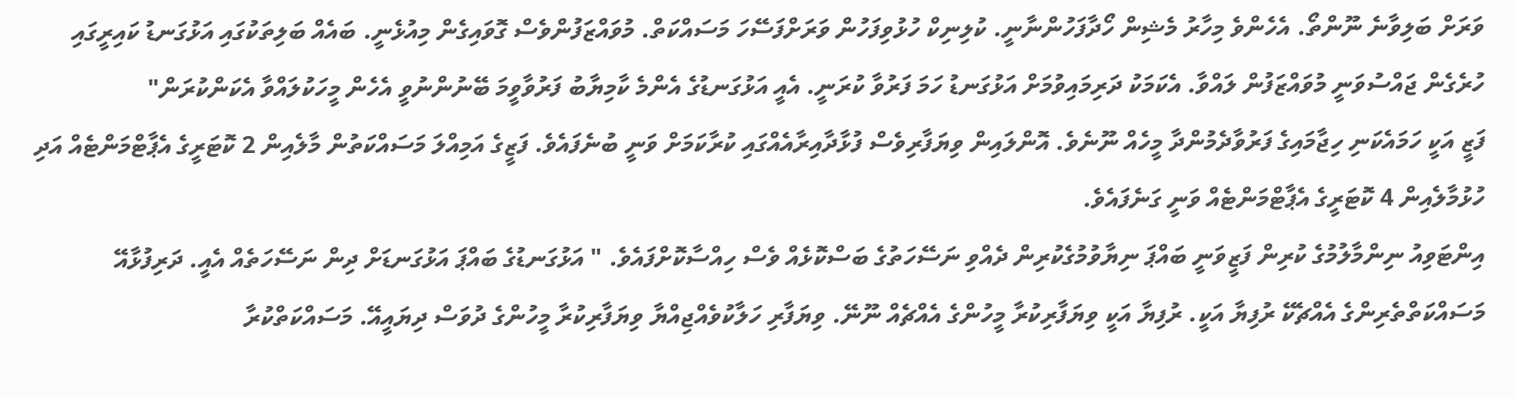ވަރަށް ބަލިވާނެ ނޫންތޯ. އެހެންވެ މިހާރު މެޝިން ހޯދާފަހުންނާނީ. ކުލިނިކް ހުޅުވިފަހުން ވަރަށްފަސޭހަ މަސައްކަތް. މުވައްޒަފުންވެސް ގޮވައިގެން މިއުޅެނީ. ބައެއް ބަލިތަކުގައި އަޅުގަނޑު ކައިރީގައި ހުރެގެން ޖައްސުވަނީ މުވައްޒަފުން ލައްވާ. އެކަމަކު ދަރިމައިވުމަށް އަޅުގަނޑު ހަމަ ފަރުވާ ކުރަނީ. އެއީ އަޅުގަނޑުގެ އެންމެ ކާމިޔާބު ފަރުވާވީމަ ބޭނުންނުވީ އެހެން މީހަކުލައްވާ އެކަންކުރަން"
ފަޒީ އަކީ ހަމައެކަނި ހިޖާމައިގެ ފަރުވާދެމުންދާ މީހެއް ނޫނެވެ. އޮންލައިން ވިޔަފާރިވެސް ފުޅާދާއިރާއެއްގައި ކުރާކަމަށް ވަނީ ބުނެފައެވެ. ފަޒީގެ އަމިއްލަ މަސައްކަތުން މާލެއިން 2 ކޮޓަރީގެ އެޕާޓްމަންޓެއް އަދި ހުޅުމާލެއިން 4 ކޮޓަރީގެ އެޕާޓްމަންޓެއް ވަނީ ގަނެފައެވެ.
އިންޓަވިއު ނިންމާލުމުގެ ކުރިން ފަޒީވަނީ ބައްޕަ ނިޔާވުމުގެކުރިން ދެއްވި ނަސޭހަތުގެ ބަސްކޮޅެއް ވެސް ހިއްސާކޮށްފައެވެ. " އަޅުގަނޑުގެ ބައްޕަ އަޅުގަނޑަށް ދިން ނަސޭހަތެއް އެއީ. ދަރިފުޅާއޭ މަސައްކަތްތެރިންގެ އެއްޗެކޭ ރުފިޔާ އަކީ. ރުފިޔާ އަކީ ވިޔަފާރިކުރާ މީހުންގެ އެއްޗެއް ނޫނޭ. ވިޔަފާރި ހަލާކުވެއްޖިއްޔާ ވިޔަފާރިކުރާ މީހުންގެ ދުވަސް ދިޔައީއޭ. މަސައްކަތްކުރާ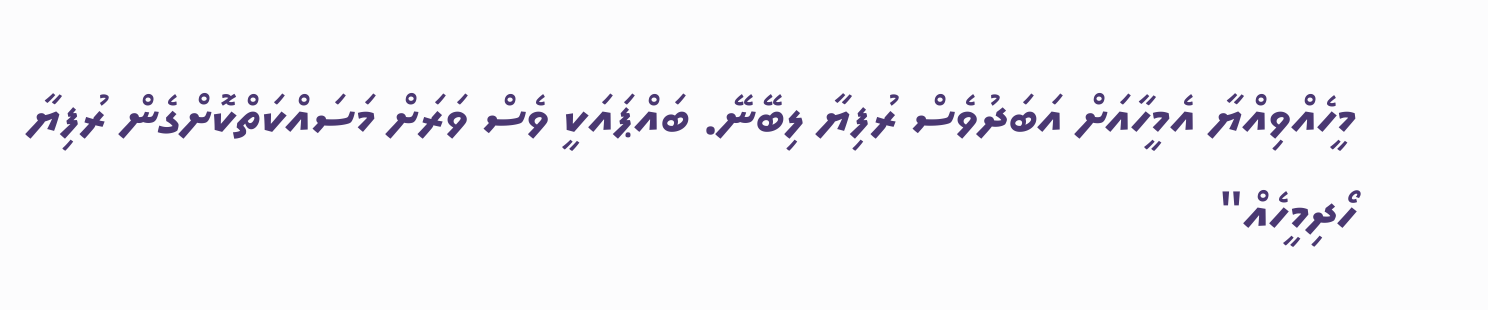މީހެއްވިއްޔާ އެމީހާއަށް އަބަދުވެސް ރުފިޔާ ލިބޭނޭ. ބައްޕައަކީ ވެސް ވަރަށް މަސައްކަތްކޮށްގެން ރުފިޔާ ހޯދިމީހެއް"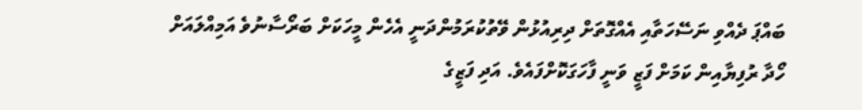ބައްޕަ ދެއްވި ނަސޭހަތާއި އެއްގޮތަށް ދިރިއުޅުން ވޭތުކުރަމުންދަނީ އެހެން މީހަކަށް ބަރޯސާނުވެ އަމިއްލައަށް ހޯދާ ރުފިޔާއިން ކަމަށް ފަޒީ ވަނީ ފާހަގަކޮށްފައެވެ. އަދި ފަޒީގެ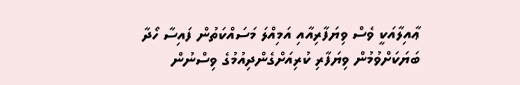ޢާއިލާއަކީ ވެސް ވިޔަފާރިއާއި އަމިއްލަ މަސައްކަތުން ފައިސާ ހޯދާ ބަޔަކަށްވުމުން ވިޔަފާރި ކުރިއަށްގެންދިއުމުގެ ވިސްނުން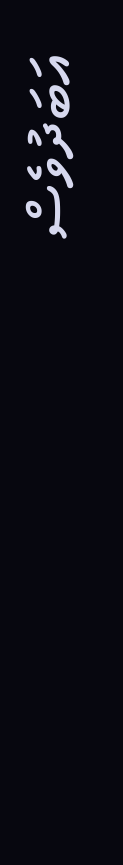އަބަދުވެސް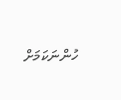ހުންނަކަމަށް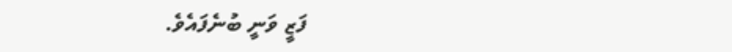ފަޒީ ވަނީ ބުނެފައެވެ.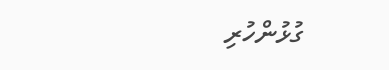ގުޅުންހުރި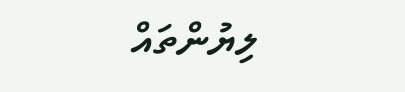ލިޔުންތައް